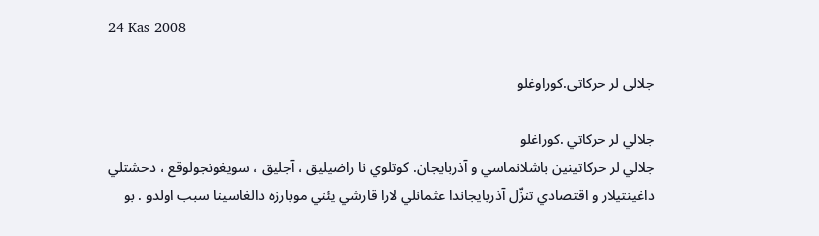24 Kas 2008

جلالی لر حرکاتی.کوراوغلو

جلالي لر حركاتي .كوراغلو
جلالي لر حركاتينين باشلانماسي و آذربايجان. كوتلوي نا راضيليق ، آجليق ، سويغونجولوقع ، دحشتلي داغينتيلار و اقتصادي تنزّل آذربايجاندا عثمانلي لارا قارشي يئني موبارزه دالغاسينا سبب اولدو . بو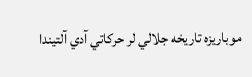موباريزه تاريخه جلالي لر حركاتي آدي آلتيندا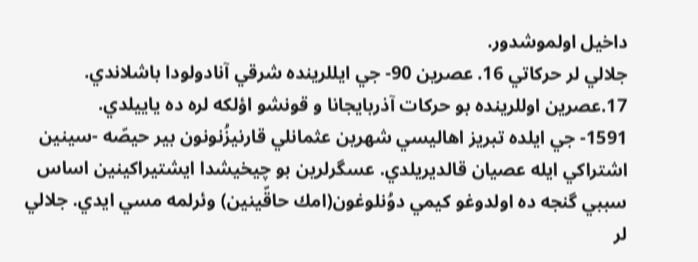داخيل اولموشدور.
جلالي لر حركاتي 16. عصرين 90- جي ايللرينده شرقي آنادولودا باشلاندي. 17.عصرين اوللرينده بو حركات آذربايجانا و قونشو اؤلكه لره ده ياييلدي.
1591- جي ايلده تبريز اهاليسي شهرين عثمانلي قارنيزُنونون بير حيصّه -سينين اشتراكي ايله عصيان قالديريلدي. عسگرلرين بو چيخيشدا ايشتيراكينين اساس سببي گنجه ده اولدوغو كيمي دوُنلوغون(امك حاقّينين) وئرلمه مسي ايدي. جلالي لر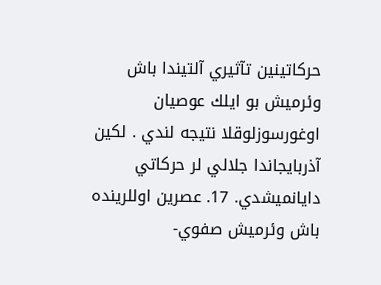حركاتينين تآثيري آلتيندا باش وئرميش بو ايلك عوصيان اوغورسوزلوقلا نتيجه لندي . لكين آذربايجاندا جلالي لر حركاتي دايانميشدي. 17. عصرين اوللرينده باش وئرميش صفوي-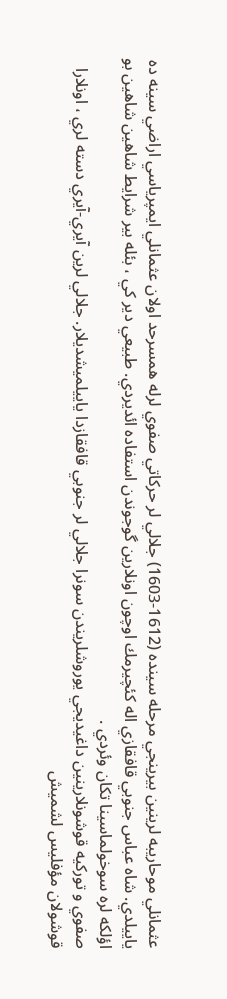عثمانلي موحاريبه لرينين بيرينجي مرحله سينده (1612-1603) جلالي لر حركاتي صفوي لرله همسرحد اولان عثمانلي ايمپرياسي اراضي سينه ده ياييلدي. شاه عباس جنوبي قافقازي اله كئچيرمك اوچون اونلارين گوجوندن استفاده ائديردي. طبيعي دير كي ، بئله بير شرايط شاهين شاهين بو اؤلكه لره سوخولماسينا تكان وئردي .
صفوي و توركيه قوشونلارينين داغيديجي يوروشلريندن سونرا جلالي لر جنوبي قافقازدا ياييلميشديلار. جلالي لرين آيري-آيري دسته لري ، اونلارا قوشولان مؤفليس لشميش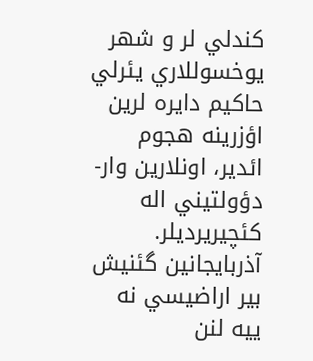كندلي لر و شهر يوخسوللاري يئرلي حاكيم دايره لرين اؤزرينه هجوم ائدير، اونلارين وار- دؤولتيني اله كئچيريرديلر. آذربايجانين گئنيش بير اراضيسي نه ييه لنن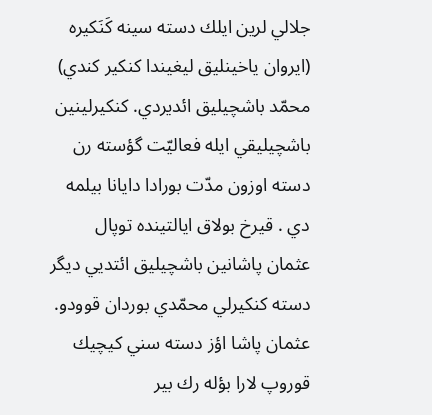جلالي لرين ايلك دسته سينه كَنَكيره (ايروان ياخينليق ليغيندا كنكير كندي) محمّد باشچيليق ائديردي. كنكيرلينين باشچيليقي ايله فعاليّت گؤسته رن دسته اوزون مدّت بورادا دايانا بيلمه دي . قيرخ بولاق ايالتينده توپال عثمان پاشانين باشچيليق ائتديي ديگر دسته كنكيرلي محمّدي بوردان قوودو. عثمان پاشا اؤز دسته سني كيچيك قوروپ لارا بؤله رك بير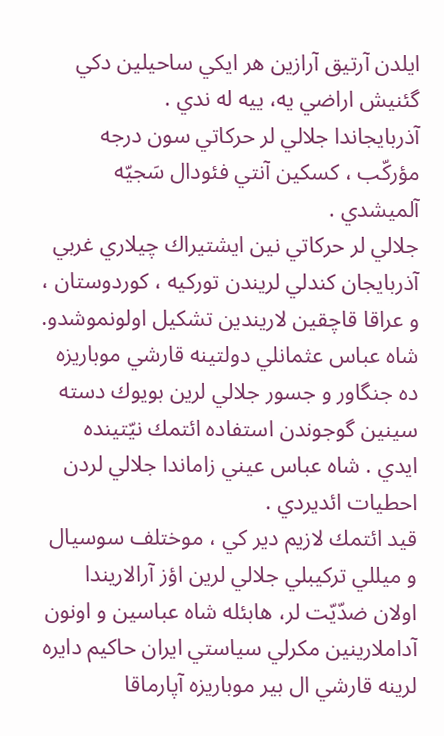ايلدن آرتيق آرازين هر ايكي ساحيلين دكي گئنيش اراضي يه، ييه له ندي .
آذربايجاندا جلالي لر حركاتي سون درجه مؤركّب ، كسكين آنتي فئودال سَجيّه آلميشدي .
جلالي لر حركاتي نين ايشتيراك چيلاري غربي آذربايجان كندلي لريندن توركيه ، كوردوستان ، و عراقا قاچقين لاريندين تشكيل اولونموشدو. شاه عباس عثمانلي دولتينه قارشي موباريزه ده جنگاور و جسور جلالي لرين بويوك دسته سينين گوجوندن استفاده ائتمك نيّتينده ايدي . شاه عباس عيني زاماندا جلالي لردن احطيات ائديردي .
قيد ائتمك لازيم دير كي ، موختلف سوسيال و ميللي تركيبلي جلالي لرين اؤز آرالاريندا اولان ضدّيّت لر، هابئله شاه عباسين و اونون آداملارينين مكرلي سياستي ايران حاكيم دايره لرينه قارشي ال بير موباريزه آپارماقا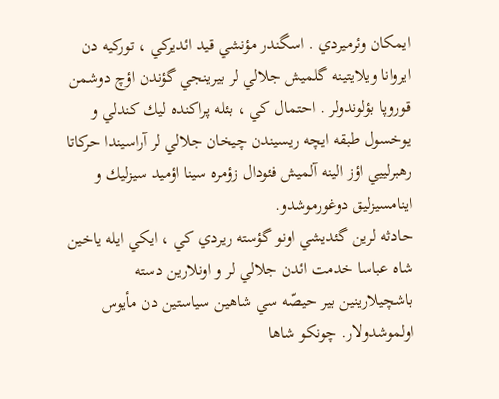ايمكان وئرميردي . اسگندر مؤنشي قيد ائديركي ، توركيه دن ايروانا ويلايتينه گلميش جلالي لر بيرينجي گؤندن اؤچ دوشمن قوروپا بؤلوندولر . احتمال كي ، بئله پراكنده ليك كندلي و يوخسول طبقه ايچه ريسيندن چيخان جلالي لر آراسيندا حركاتا رهبرلييي اؤز الينه آلميش فئودال زؤمره سينا اؤميد سيزليك و اينامسيزليق دوغورموشدو.
حادثه لرين گئديشي اونو گؤسته ريردي كي ، ايكي ايله ياخين شاه عباسا خدمت ائدن جلالي لر و اونلارين دسته باشچيلارينين بير حيصّه سي شاهين سياستين دن مأيوس اولموشدولار. چونكو شاها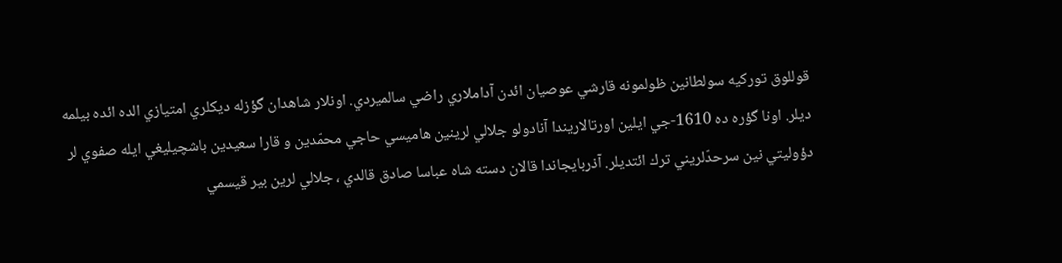قوللوق توركيه سولطانين ظولمونه قارشي عوصيان ائدن آداملاري راضي سالميردي. اونلار شاهدان گؤزله ديكلري امتيازي الده ائده بيلمه ديلر. اونا گؤره ده 1610-جي ايلين اورتالاريندا آنادولو جلالي لرينين هاميسي حاجي محمّدين و قارا سعيدين باشچيليغي ايله صفوي لر دؤوليتي نين سرحدّلريني ترك ائتديلر. آذربايجاندا قالان دسته شاه عباسا صادق قالدي ، جلالي لرين بير قيسمي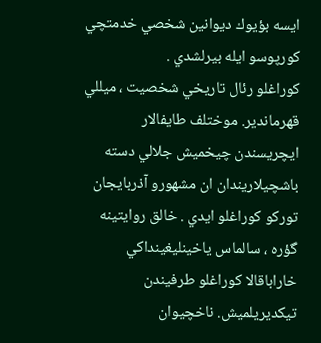ايسه بؤيوك ديوانين شخصي خدمتچي كورپوسو ايله بيرلشدي .
كوراغلو رئال تاريخي شخصيت ، ميللي قهرماندير. موختلف طايفالار ايچريسندن چيخميش جلالي دسته باشچيلاريندان ان مشهورو آذربايجان توركو كوراغلو ايدي . خالق روايتينه گؤره ، سالماس ياخينليغينداكي خاراباقالا كوراغلو طرفيندن تيكديريلميش. ناخچيوان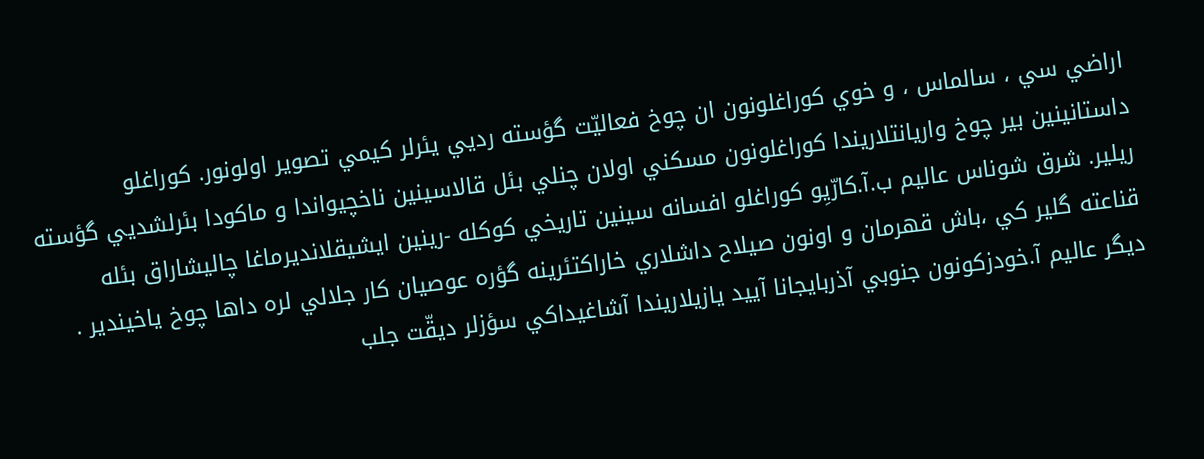اراضي سي ، سالماس ، و خوي كوراغلونون ان چوخ فعاليّت گؤسته رديي يئرلر كيمي تصوير اولونور. كوراغلو داستانينين بير چوخ واريانتلاريندا كوراغلونون مسكني اولان چنلي بئل قالاسينين ناخچيواندا و ماكودا بئرلشديي گؤسته ريلير. شرق شوناس عاليم ب.آ.كارّيِو كوراغلو افسانه سينين تاريخي كوكله -رينين ايشيقلانديرماغا چاليشاراق بئله قناعته گلير كي ،باش قهرمان و اونون صيلاح داشلاري خاراكتئرينه گؤره عوصيان كار جلالي لره داها چوخ ياخيندير . ديگر عاليم آ.خودزكونون جنوبي آذربايجانا آييد يازيلاريندا آشاغيداكي سؤزلر ديقّت جلب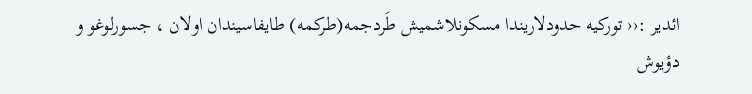ائدير :‹‹ توركيه حدودلاريندا مسكونلاشميش طَردجمه(طركمه) طايفاسيندان اولان ، جسورلوغو و دؤيوش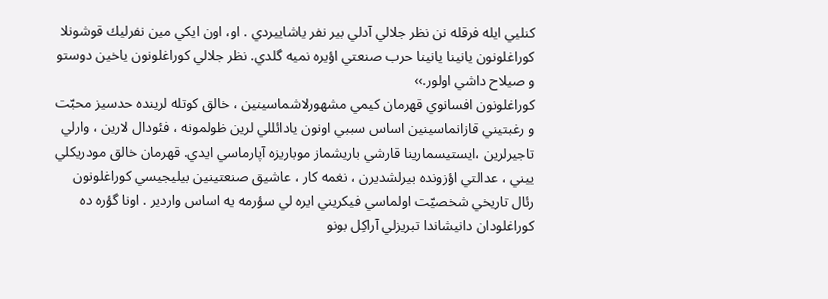كنليي ايله فرقله نن نظر جلالي آدلي بير نفر ياشاييردي . او، اون ايكي مين نفرليك قوشونلا كوراغلونون يانينا يانينا حرب صنعتي اؤيره نميه گلدي. نظر جلالي كوراغلونون ياخين دوستو و صيلاح داشي اولور.››
كوراغلونون افسانوي قهرمان كيمي مشهورلاشماسينين ، خالق كوتله لرينده حدسيز محبّت و رغبتيني قازانماسينين اساس سببي اونون يادائللي لرين ظولمونه ، فئودال لارين ، وارلي تاجيرلرين ،ايستيسمارينا قارشي باريشماز موباريزه آپارماسي ايدي. قهرمان خالق مودريكلي ييني ، عدالتي اؤزونده بيرلشديرن ، نغمه كار ، عاشيق صنعتينين بيليجيسي كوراغلونون رئال تاريخي شخصيّت اولماسي فيكريني ايره لي سؤرمه يه اساس واردير . اونا گؤره ده كوراغلودان دانيشاندا تبريزلي آراكِل بونو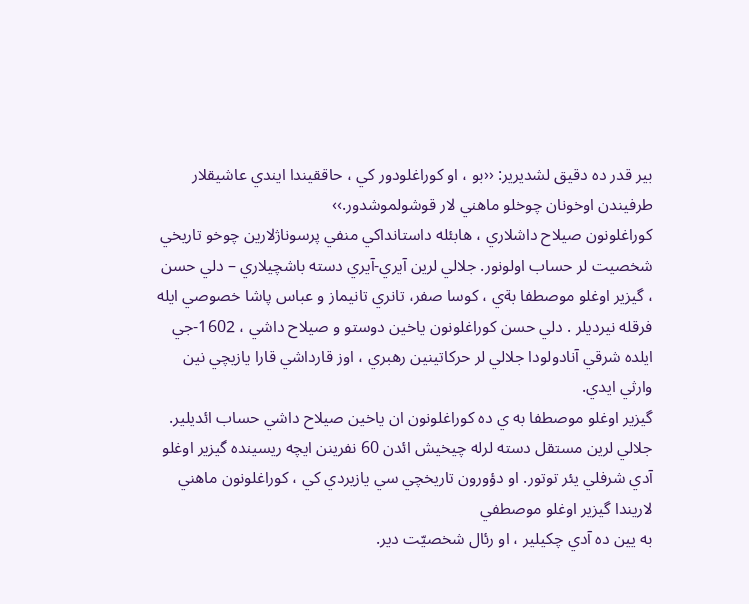بير قدر ده دقيق لشديرير: ‹‹بو ، او كوراغلودور كي ، حاققيندا ايندي عاشيقلار طرفيندن اوخونان چوخلو ماهني لار قوشولموشدور.››
كوراغلونون صيلاح داشلاري ، هابئله داستانداكي منفي پرسوناژلارين چوخو تاريخي شخصيت لر حساب اولونور. جلالي لرين آيري-آيري دسته باشچيلاري – دلي حسن ، گيزير اوغلو موصطفا بةي ، كوسا صفر، تانري تانيماز و عباس پاشا خصوصي ايله فرقله نيرديلر . دلي حسن كوراغلونون ياخين دوستو و صيلاح داشي ، 1602-جي ايلده شرقي آنادولودا جلالي لر حركاتينين رهبري ، اوز قارداشي قارا يازيچي نين وارثي ايدي.
گيزير اوغلو موصطفا به ي ده كوراغلونون ان ياخين صيلاح داشي حساب ائديلير. جلالي لرين مستقل دسته لرله چيخيش ائدن 60 نفرينن ايچه ريسينده گيزير اوغلو آدي شرفلي يئر توتور. او دؤورون تاريخچي سي يازيردي كي ، كوراغلونون ماهني لاريندا گيزير اوغلو موصطفي
به يين ده آدي چكيلير ، او رئال شخصيّت دير.